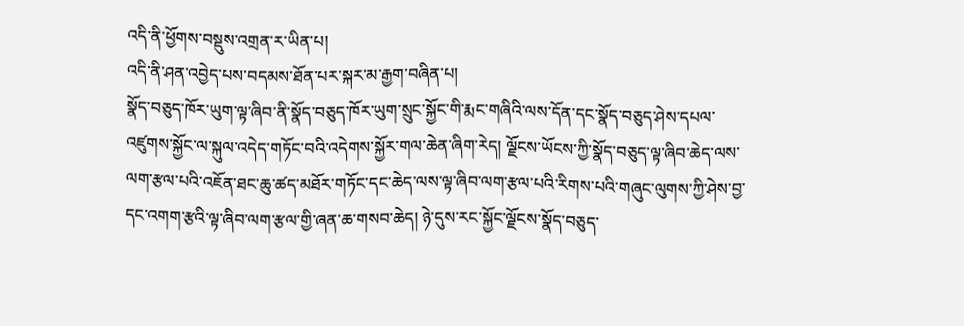འདི་ནི་ཕྱོགས་བསྡུས་འགྲན་ར་ཡིན་པ།
འདི་ནི་ཤན་འབྱེད་པས་བདམས་ཐོན་པར་སྐར་མ་རྒྱག་བཞིན་པ།
སྣོད་བཅུད་ཁོར་ཡུག་ལྟ་ཞིབ་ནི་སྣོད་བཅུད་ཁོར་ཡུག་སྲུང་སྐྱོང་གི་རྨང་གཞིའི་ལས་དོན་དང་སྣོད་བཅུད་ཤེས་དཔལ་འཛུགས་སྐྱོང་ལ་སྐུལ་འདེད་གཏོང་བའི་འདེགས་སྐྱོར་གལ་ཆེན་ཞིག་རེད། ལྗོངས་ཡོངས་ཀྱི་སྣོད་བཅུད་ལྟ་ཞིབ་ཆེད་ལས་ལག་རྩལ་པའི་འཇོན་ཐང་ཆུ་ཚད་མཐོར་གཏོང་དང་ཆེད་ལས་ལྟ་ཞིབ་ལག་རྩལ་པའི་རིགས་པའི་གཞུང་ལུགས་ཀྱི་ཤེས་བྱ་དང་འགག་རྩའི་ལྟ་ཞིབ་ལག་རྩལ་གྱི་ཞན་ཆ་གསབ་ཆེད། ཉེ་དུས་རང་སྐྱོང་ལྗོངས་སྣོད་བཅུད་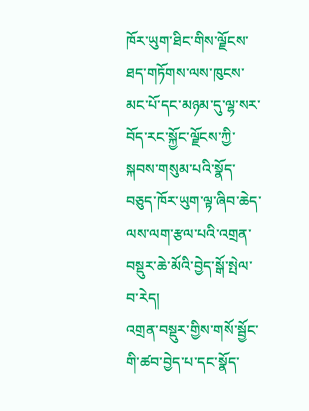ཁོར་ཡུག་ཐིང་གིས་ལྗོངས་ཐད་གཏོགས་ལས་ཁུངས་མང་པོ་དང་མཉམ་དུ་ལྷ་སར་བོད་རང་སྐྱོང་ལྗོངས་ཀྱི་སྐབས་གསུམ་པའི་སྣོད་བཅུད་ཁོར་ཡུག་ལྟ་ཞིབ་ཆེད་ལས་ལག་རྩལ་པའི་འགྲན་བསྡུར་ཆེ་མོའི་བྱེད་སྒོ་སྤེལ་བ་རེད།
འགྲན་བསྡུར་གྱིས་གསོ་སྦྱོང་གི་ཚབ་བྱེད་པ་དང་སྣོད་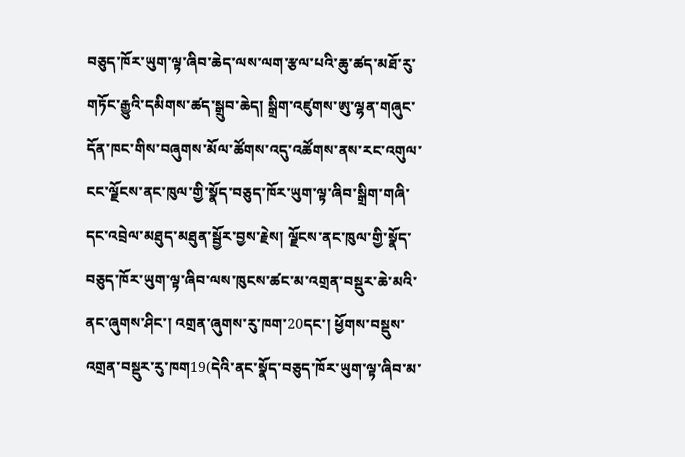བཅུད་ཁོར་ཡུག་ལྟ་ཞིབ་ཆེད་ལས་ལག་རྩལ་པའི་ཆུ་ཚད་མཐོ་རུ་གཏོང་རྒྱུའི་དམིགས་ཚད་སྒྲུབ་ཆེད། སྒྲིག་འཛུགས་ཨུ་ལྷན་གཞུང་དོན་ཁང་གིས་བཞུགས་མོལ་ཚོགས་འདུ་འཚོགས་ནས་རང་འགུལ་ངང་ལྗོངས་ནང་ཁུལ་གྱི་སྣོད་བཅུད་ཁོར་ཡུག་ལྟ་ཞིབ་སྒྲིག་གཞི་དང་འབྲེལ་མཐུད་མཐུན་སྦྱོར་བྱས་རྗེས། ལྗོངས་ནང་ཁུལ་གྱི་སྣོད་བཅུད་ཁོར་ཡུག་ལྟ་ཞིབ་ལས་ཁུངས་ཚང་མ་འགྲན་བསྡུར་ཆེ་མའི་ནང་ཞུགས་ཤིང་། འགྲན་ཞུགས་རུ་ཁག་20དང་། ཕྱོགས་བསྡུས་འགྲན་བསྡུར་རུ་ཁག19(དེའི་ནང་སྣོད་བཅུད་ཁོར་ཡུག་ལྟ་ཞིབ་མ་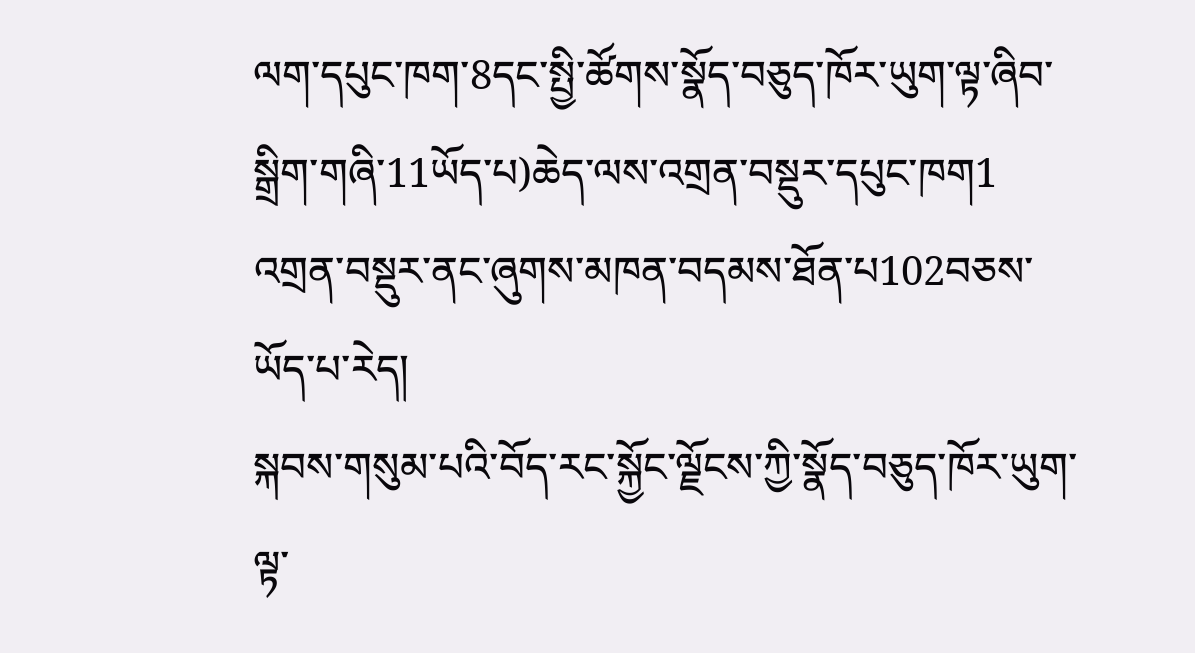ལག་དཔུང་ཁག་8དང་སྤྱི་ཚོགས་སྣོད་བཅུད་ཁོར་ཡུག་ལྟ་ཞིབ་སྒྲིག་གཞི་11ཡོད་པ)ཆེད་ལས་འགྲན་བསྡུར་དཔུང་ཁག1 འགྲན་བསྡུར་ནང་ཞུགས་མཁན་བདམས་ཐོན་པ102བཅས་ཡོད་པ་རེད།
སྐབས་གསུམ་པའི་བོད་རང་སྐྱོང་ལྗོངས་ཀྱི་སྣོད་བཅུད་ཁོར་ཡུག་ལྟ་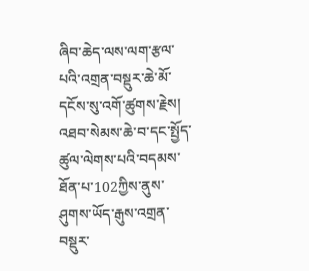ཞིབ་ཆེད་ལས་ལག་རྩལ་པའི་འགྲན་བསྡུར་ཆེ་མོ་དངོས་སུ་འགོ་ཚུགས་རྗེས། འཐབ་སེམས་ཆེ་བ་དང་སྤྱོད་ཚུལ་ལེགས་པའི་བདམས་ཐོན་པ་102ཀྱིས་ནུས་ཤུགས་ཡོད་རྒུས་འགྲན་བསྡུར་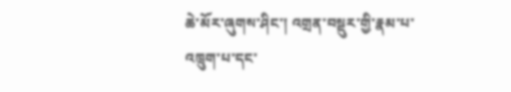ཆེ་མོར་ཞུགས་ཤིང་། འགྲན་བསྡུར་གྱི་རྣམ་པ་འཁྲུག་པ་དང་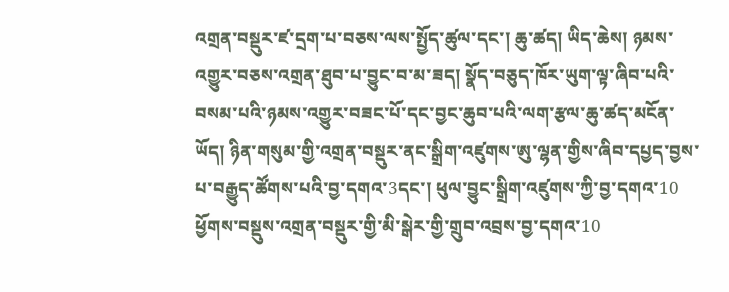འགྲན་བསྡུར་ཛ་དྲག་པ་བཅས་ལས་སྤྱོད་ཚུལ་དང་། ཆུ་ཚད། ཡིད་ཆེས། ཉམས་འགྱུར་བཅས་འགྲན་ཐུབ་པ་བྱུང་བ་མ་ཟད། སྣོད་བཅུད་ཁོར་ཡུག་ལྟ་ཞིབ་པའི་བསམ་པའི་ཉམས་འགྱུར་བཟང་པོ་དང་བྱང་ཆུབ་པའི་ལག་རྩལ་ཆུ་ཚད་མངོན་ཡོད། ཉིན་གསུམ་གྱི་འགྲན་བསྡུར་ནང་སྒྲིག་འཛུགས་ཨུ་ལྷན་གྱིས་ཞིབ་དཔྱད་བྱས་པ་བརྒྱུད་ཚོགས་པའི་བྱ་དགའ་3དང་། ཕུལ་བྱུང་སྒྲིག་འཛུགས་ཀྱི་བྱ་དགའ་10 ཕྱོགས་བསྡུས་འགྲན་བསྡུར་གྱི་མི་སྒེར་གྱི་གྲུབ་འབྲས་བྱ་དགའ་10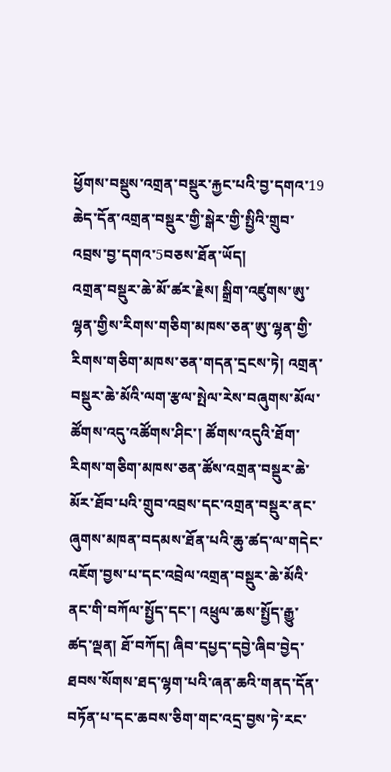ཕྱོགས་བསྡུས་འགྲན་བསྡུར་རྐྱང་པའི་བྱ་དགའ་19 ཆེད་དོན་འགྲན་བསྡུར་གྱི་སྒེར་གྱི་སྤྱིའི་གྲུབ་འབྲས་བྱ་དགའ་5བཅས་ཐོན་ཡོད།
འགྲན་བསྡུར་ཆེ་མོ་ཚར་རྗེས། སྒྲིག་འཛུགས་ཨུ་ལྷན་གྱིས་རིགས་གཅིག་མཁས་ཅན་ཨུ་ལྷན་གྱི་རིགས་གཅིག་མཁས་ཅན་གདན་དྲངས་ཏེ། འགྲན་བསྡུར་ཆེ་མོའི་ལག་རྩལ་སྤེལ་རེས་བཞུགས་མོལ་ཚོགས་འདུ་འཚོགས་ཤིང་། ཚོགས་འདུའི་ཐོག་རིགས་གཅིག་མཁས་ཅན་ཚོས་འགྲན་བསྡུར་ཆེ་མོར་ཐོབ་པའི་གྲུབ་འབྲས་དང་འགྲན་བསྡུར་ནང་ཞུགས་མཁན་བདམས་ཐོན་པའི་ཆུ་ཚད་ལ་གདེང་འཇོག་བྱས་པ་དང་འབྲེལ་འགྲན་བསྡུར་ཆེ་མོའི་ནང་གི་བཀོལ་སྤྱོད་དང་། འཕྲུལ་ཆས་སྤྱོད་རྒྱུ་ཚད་ལྡན། ཐོ་བཀོད། ཞིབ་དཔྱད་དབྱེ་ཞིབ་བྱེད་ཐབས་སོགས་ཐད་ལྷག་པའི་ཞན་ཆའི་གནད་དོན་བཏོན་པ་དང་ཆབས་ཅིག་གང་འདྲ་བྱས་ཏེ་རང་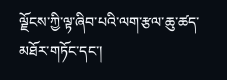ལྗོངས་ཀྱི་ལྟ་ཞིབ་པའི་ལག་རྩལ་ཆུ་ཚད་མཐོར་གཏོང་དང་།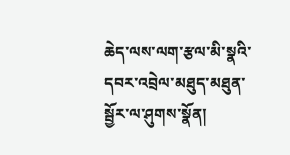ཆེད་ལས་ལག་རྩལ་མི་སྣའི་དབར་འབྲེལ་མཐུད་མཐུན་སྦྱོར་ལ་ཤུགས་སྣོན།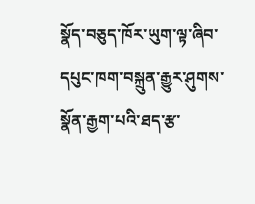སྣོད་བཅུད་ཁོར་ཡུག་ལྟ་ཞིབ་དཔུང་ཁག་བསྐྲུན་རྒྱུར་ཤུགས་སྣོན་རྒྱག་པའི་ཐད་རྩ་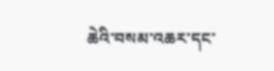ཆེའི་བསམ་འཆར་དང་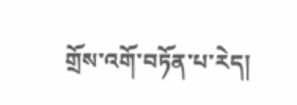གྲོས་འགོ་བཏོན་པ་རེད།